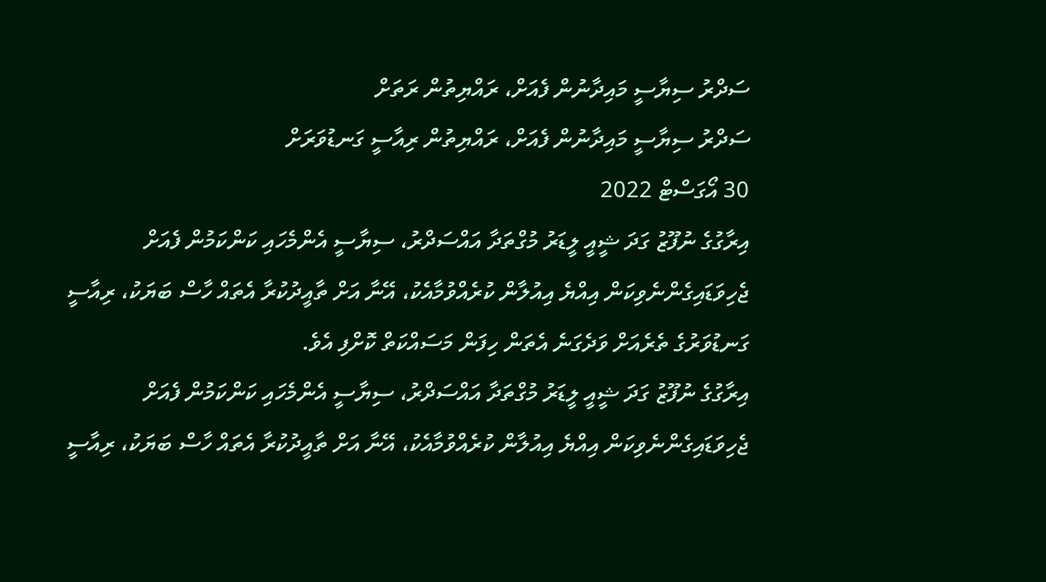ސަދްރު ސިޔާސީ މައިދާނުން ފެއަށް، ރައްޔިތުން ރަތަށް
ސަދްރު ސިޔާސީ މައިދާނުން ފެއަށް، ރައްޔިތުން ރިއާސީ ގަނޑުވަރަށް
30 އޯގަސްޓް 2022
އިރާގުގެ ނުފޫޒު ގަދަ ޝީއީ ލީޑަރު މުގްތަދާ އައްސަދްރު، ސިޔާސީ އެންމެހައި ކަންކަމުން ފެއަށް ޖެހިވަޑައިގެންނެވިކަން އިއްޔެ އިއުލާން ކުރެއްވުމާއެކު، އޭނާ އަށް ތާއީދުކުރާ އެތައް ހާސް ބަޔަކު، ރިއާސީ ގަނޑުވަރުގެ ތެރެއަށް ވަދެގަނެ އެތަން ހިފަން މަސައްކަތް ކޮށްފި އެވެ.
އިރާގުގެ ނުފޫޒު ގަދަ ޝީއީ ލީޑަރު މުގްތަދާ އައްސަދްރު، ސިޔާސީ އެންމެހައި ކަންކަމުން ފެއަށް ޖެހިވަޑައިގެންނެވިކަން އިއްޔެ އިއުލާން ކުރެއްވުމާއެކު، އޭނާ އަށް ތާއީދުކުރާ އެތައް ހާސް ބަޔަކު، ރިއާސީ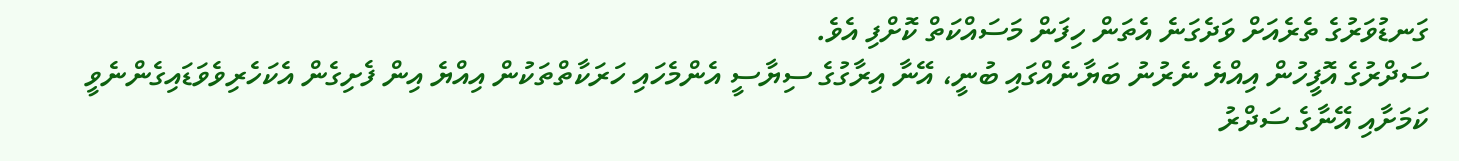ގަނޑުވަރުގެ ތެރެއަށް ވަދެގަނެ އެތަން ހިފަން މަސައްކަތް ކޮށްފި އެވެ.
ސަދްރުގެ އޮފީހުން އިއްޔެ ނެރުނު ބަޔާނެއްގައި ބުނީ، އޭނާ އިރާގުގެ ސިޔާސީ އެންމެހައި ހަރަކާތްތަކުން އިއްޔެ އިން ފެށިގެން އެކަހެރިވެވަޑައިގެންނެވީ ކަމަށާއި އޭނާގެ ސަދްރު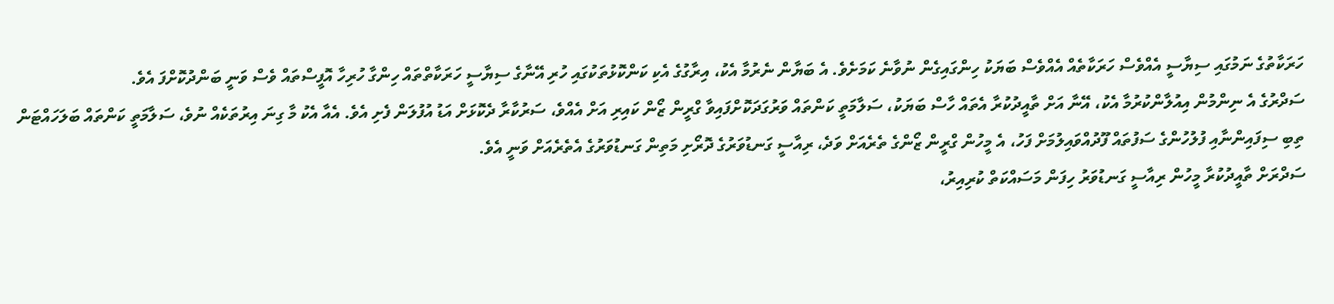ހަރަކާތުގެ ނަމުގައި ސިޔާސީ އެއްވެސް ހަރަކާތެއް އެއްވެސް ބަޔަކު ހިންގައިގެން ނުވާނެ ކަމަށެވެ. އެ ބަޔާން ނެރުމާ އެކު، އިރާގުގެ އެކި ކަންކޮޅުތަކުގައި ހުރި އޭނާގެ ސިޔާސީ ހަރަކާތްތައް ހިންގާ ހުރިހާ އޮފީސްތައް ވެސް ވަނީ ބަންދުކޮށްފަ އެވެ.
ސަދްރުގެ އެ ނިންމުން އިއުލާންކުރުމާ އެކު، އޭނާ އަށް ތާއީދުކުރާ އެތައް ހާސް ބަޔަކު، ސަލާމަތީ ކަންތައް ވަރުގަދަކޮށްފައިވާ ގްރީން ޒޯން ކައިރި އަށް އެއްވެ، ސަރުކާރާ ދެކޮޅަށް އަޑު އުފުލަން ފެށި އެވެ. އެއާ އެކު މާ ގިނަ އިރުތަކެއް ނުވެ، ސަލާމަތީ ކަންތައް ބަލަހައްޓަން ތިބި ސިފައިންނާއި ފުލުހުންގެ ސަފުތައް ފޫދުއްވައިލުމަށް ފަހު، އެ މީހުން ގްރީން ޒޯންގެ ތެރެއަށް ވަދެ، ރިއާސީ ގަނޑުވަރުގެ ދޮރޯށި މަތިން ގަނޑުވަރުގެ އެތެރެއަށް ވަނީ އެވެ.
ސަދްރަށް ތާއީދުކުރާ މީހުން ރިއާސީ ގަނޑުވަރު ހިފަން މަސައްކަތް ކުރިއިރު،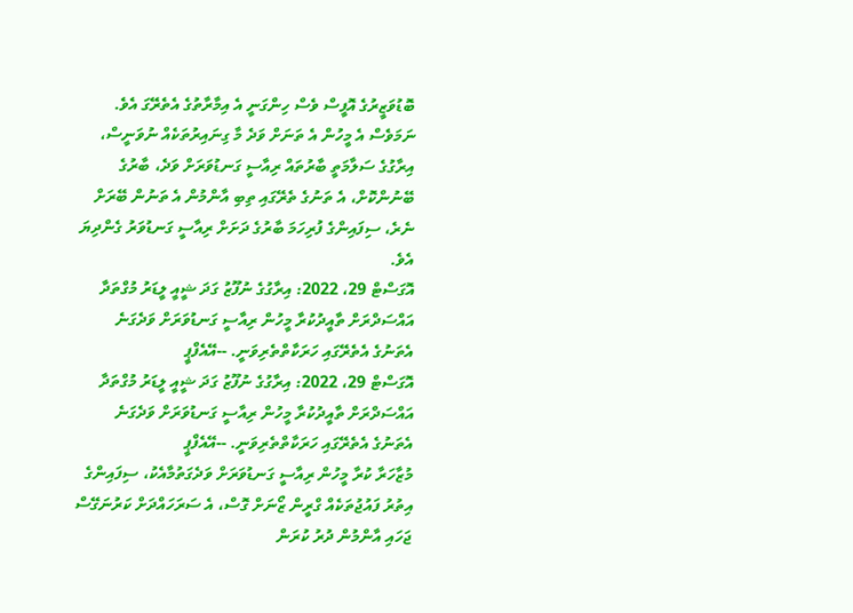ބޮޑުވަޒީރުގެ އޮފީސް ވެސް ހިންގަނީ އެ އިމާރާތުގެ އެތެރޭގަ އެވެ. ނަމަވެސް އެ މީހުން އެ ތަނަށް ވަދެ މާ ގިނައިރުތަކެއް ނުވަނީސް، އިރާގުގެ ސަލާމަތީ ބާރުތައް ރިއާސީ ގަނޑުވަރަށް ވަދެ، ބާރުގެ ބޭނުންކޮށް، އެ ތަނުގެ ތެރޭގައި ތިބި އާންމުން އެ ތަނުން ބޭރަށް ނެރެ، ސިފައިންގެ ފުރިހަމަ ބާރުގެ ދަށަށް ރިއާސީ ގަނޑުވަރު ގެންދިޔަ އެވެ.
އޮގަސްޓް 29، 2022: އިރާގުގެ ނުފޫޒު ގަދަ ޝީއީ ލީޑަރު މުގްތަދާ އައްސަދްރަށް ތާއީދުކުރާ މީހުން ރިއާސީ ގަނޑުވަރަށް ވަދެގަނެ އެތަނުގެ އެތެރޭގައި ހަރަކާތްތެރިވަނީ. --އޭއެފްޕީ
އޮގަސްޓް 29، 2022: އިރާގުގެ ނުފޫޒު ގަދަ ޝީއީ ލީޑަރު މުގްތަދާ އައްސަދްރަށް ތާއީދުކުރާ މީހުން ރިއާސީ ގަނޑުވަރަށް ވަދެގަނެ އެތަނުގެ އެތެރޭގައި ހަރަކާތްތެރިވަނީ. --އޭއެފްޕީ
މުޒާހަރާ ކުރާ މީހުން ރިއާސީ ގަނޑުވަރަށް ވަދެގަތުމާއެކު، ސިފައިންގެ އިތުރު ފައުޖުތަކެއް ގްރީން ޒޯނަށް ގޮސް، އެ ސަރަހައްދަށް ކަރުނަގޭސް ޖަހައި އާންމުން ދުރު ކުރަން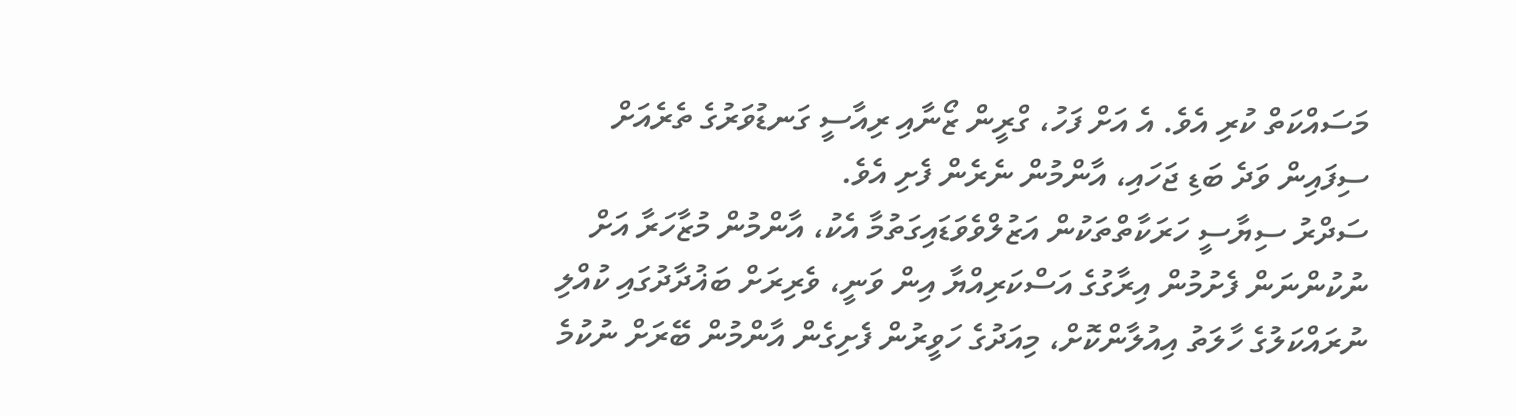މަސައްކަތް ކުރި އެވެ. އެ އަށް ފަހު، ގްރީން ޒޯނާއި ރިއާސީ ގަނޑުވަރުގެ ތެރެއަށް ސިފައިން ވަދެ ބަޑި ޖަހައި، އާންމުން ނެރެން ފެށި އެވެ.
ސަދްރު ސިޔާސީ ހަރަކާތްތަކުން އަޒުލްވެވަޑައިގަތުމާ އެކު، އާންމުން މުޒާހަރާ އަށް ނުކުންނަން ފެށުމުން އިރާގުގެ އަސްކަރިއްޔާ އިން ވަނީ، ވެރިރަށް ބަޣުދާދުގައި ކުއްލި ނުރައްކަލުގެ ހާލަތު އިއުލާންކޮށް، މިއަދުގެ ހަވީރުން ފެށިގެން އާންމުން ބޭރަށް ނުކުމެ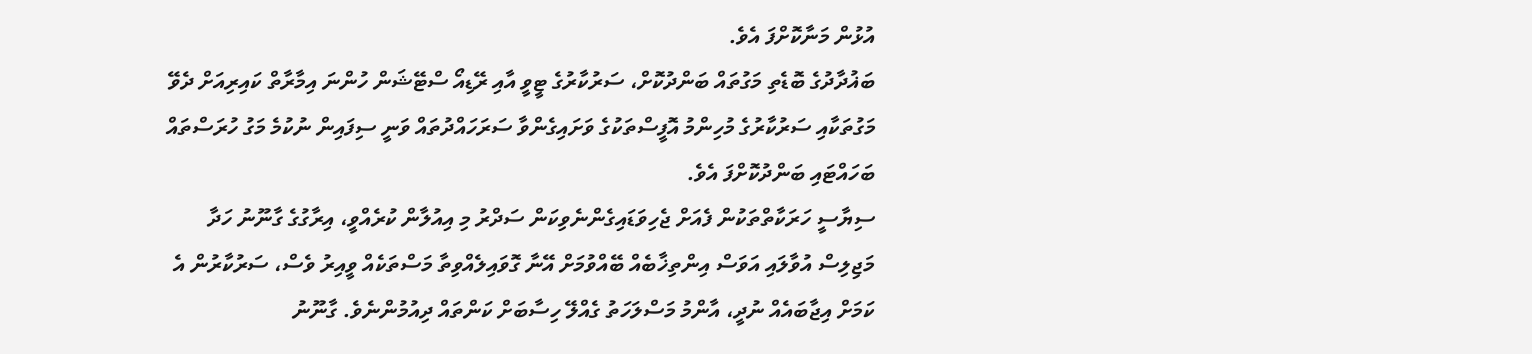އުޅުން މަނާކޮށްފަ އެވެ.
ބަޣުދާދުގެ ބޮޑެތި މަގުތައް ބަންދުކޮށް، ސަރުކާރުގެ ޓީވީ އާއި ރޭޑިއޯ ސްޓޭޝަން ހުންނަ އިމާރާތް ކައިރިއަށް ދެވޭ މަގުތަކާއި ސަރުކާރުގެ މުހިންމު އޮފީސްތަކުގެ ވަށައިގެންވާ ސަރަހައްދުތައް ވަނީ ސިފައިން ނުކުމެ މަގު ހުރަސްތައް ބަހައްޓައި ބަންދުކޮށްފަ އެވެ.
ސިޔާސީ ހަރަކާތްތަކުން ފެއަށް ޖެހިވަޑައިގެންނެވިކަން ސަދްރު މި އިއުލާން ކުރެއްވީ، އިރާގުގެ ގާނޫނު ހަދާ މަޖިލިސް އުވާލައި އަވަސް އިންތިޚާބެއް ބޭއްވުމަށް އޭނާ ގޮވައިލެއްވިތާ މަސްތަކެއް ވީއިރު ވެސް، ސަރުކާރުން އެ ކަމަށް އިޖާބައެއް ނުދީ، އާންމު މަސްލަހަތު ގެއްލޭ ހިސާބަށް ކަންތައް ދިއުމުންނެވެ. ގާނޫނު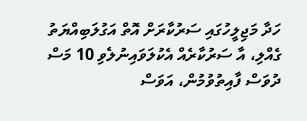ހަދާ މަޖިލީހުގައި ސަރުކާރަށް އޮތް އަގުލަބިއްޔަތު ގެއްލި، އާ ސަރުކާރެއް އެކުލަވައިނުލެވި 10 މަސް ދުވަސް ފާއިތުވުމުން، އަވަސް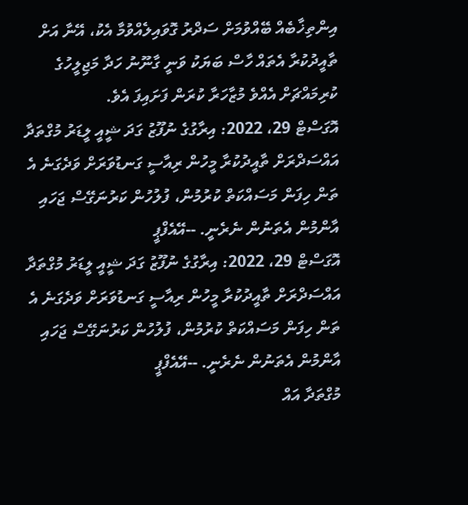އިންތިޚާބެއް ބޭއްވުމަށް ސަދްރު ގޮވައިލެއްވުމާ އެކު، އޭނާ އަށް ތާއީދުކުރާ އެތައް ހާސް ބަޔަކު ވަނީ ގާނޫނު ހަދާ މަޖިލީހުގެ ކުރިމައްޗަށް އެއްވެ މުޒާހަރާ ކުރަން ފަށައިފަ އެވެ.
އޮގަސްޓް 29، 2022: އިރާގުގެ ނުފޫޒު ގަދަ ޝީއީ ލީޑަރު މުގްތަދާ އައްސަދްރަށް ތާއީދުކުރާ މީހުން ރިއާސީ ގަނޑުވަރަށް ވަދެގަނެ އެ ތަން ހިފަން މަސައްކަތް ކުރުމުން، ފުލުހުން ކަރުނަގޭސް ޖަހައި އާންމުން އެތަނުން ނެރެނީ. --އޭއެފްޕީ
އޮގަސްޓް 29، 2022: އިރާގުގެ ނުފޫޒު ގަދަ ޝީއީ ލީޑަރު މުގްތަދާ އައްސަދްރަށް ތާއީދުކުރާ މީހުން ރިއާސީ ގަނޑުވަރަށް ވަދެގަނެ އެ ތަން ހިފަން މަސައްކަތް ކުރުމުން، ފުލުހުން ކަރުނަގޭސް ޖަހައި އާންމުން އެތަނުން ނެރެނީ. --އޭއެފްޕީ
މުގްތަދާ އައް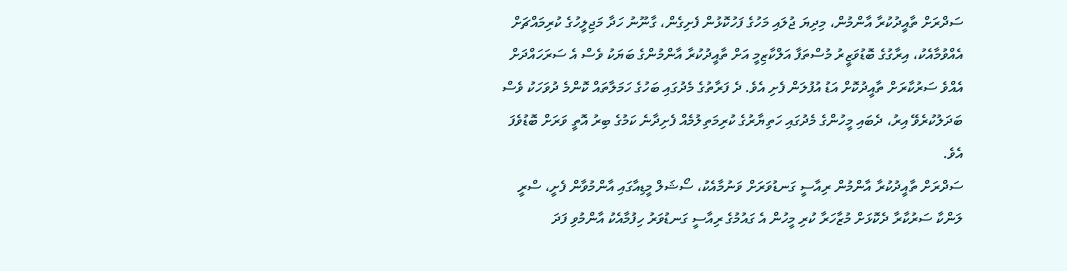ސަދްރަށް ތާއީދުކުރާ އާންމުން، މިދިޔަ ޖުލައި މަހުގެ ފަހުކޮޅުން ފެށިގެން، ގާނޫނު ހަދާ މަޖިލީހުގެ ކުރިމައްޗަށް އެއްވުމާއެކު، އިރާގުގެ ބޮޑުވަޒީރު މުސްތަފާ އަލްކާޒިމީ އަށް ތާއީދުކުރާ އާންމުންގެ ބަޔަކު ވެސް އެ ސަރަހައްދަށް އެއްވެ ސަރުކާރަށް ތާއީދުކޮށް އަޑު އުފުލަން ފެށި އެވެ. ދެ ފަރާތުގެ މެދުގައި ބަހުގެ ހަމަލާތައް ކޮންމެ ދުވަހަކު ވެސް ބަދަލުކުރެވޭ އިރު، ދެބައި މީހުންގެ މެދުގައި ހަތިޔާރުގެ ކުރިމަތިލުމެއް ފެށިދާނެ ކަމުގެ ބިރު އޮތީ ވަރަށް ބޮޑުވެފަ އެވެ.
ސަދްރަށް ތާއީދުކުރާ އާންމުން ރިއާސީ ގަނޑުވަރަށް ވަނުމާއެކު، ސޯޝަލް މީޑިއާގައި އާންމުވާން ފެށީ، ސްރީ ލަންކާ ސަރުކާރާ ދެކޮޅަށް މުޒާހަރާ ކުރި މީހުން އެ ގައުމުގެ ރިއާސީ ގަނޑުވަރު ހިފުމާއެކު އާންމުވި ފަދަ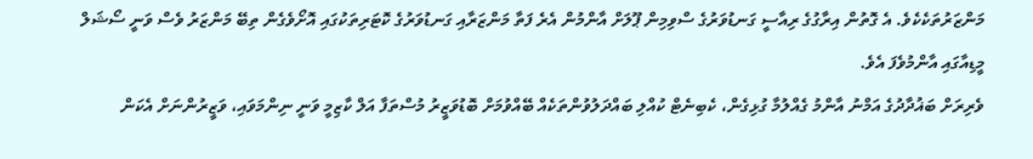މަންޒަރުތަކެކެވެ. އެ ގޮތުން އިރާގުގެ ރިއާސީ ގަނޑުވަރުގެ ސްވިމިން ޕޫލަށް އާންމުން އެރެ ފަތާ މަންޒަރާއި ގަނޑުވަރުގެ ކޮޓަރިތަކުގައި އޮށޯވެގެން ތިބޭ މަންޒަރު ވެސް ވަނީ ސޯޝަލް މީޑިއާގައި އާންމުވެފަ އެވެ.
ވެރިރަށް ބަޣުދާދުގެ އަމްނު އާންމު ގެއްލުމާ ގުޅިގެން، ކެބިނެޓް ކުއްލި ބައްދަލުވުންތަކެއް ބޭއްވުމަށް ބޮޑުވަޒީރު މުސްތަފާ އަލް ކާޒިމީ ވަނީ ނިންމަވައި، ވަޒީރުންނަށް އެކަން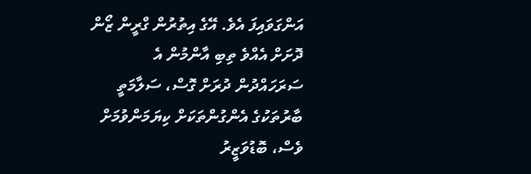އަންގަވައިފަ އެވެ. އޭގެ އިތުރުން ގްރީން ޒޯން ދޮށަށް އެއްވެ ތިބި އާންމުން އެ ސަރަހައްދުން ދުރަށް ގޮސް، ސަލާމަތީ ބާރުތަކުގެ އެންގުންތަކަށް ކިޔަމަންވުމަށް ވެސް، ބޮޑުވަޒީރު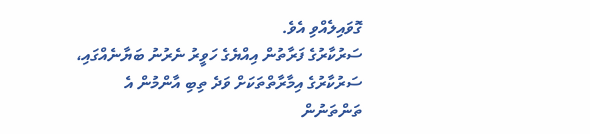ގޮވައިލެއްވި އެވެ.
ސަރުކާރުގެ ފަރާތުން އިއްޔެގެ ހަވީރު ނެރުނު ބަޔާނެއްގައި، ސަރުކާރުގެ އިމާރާތްތަކަށް ވަދެ ތިބި އާންމުން އެ ތަންތަނުން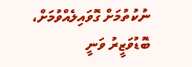ނުކުތުމަށް ގޮވައިލެއްވުމަށް، ބޮޑުވަޒީރު ވަނީ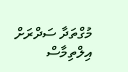މުގްތަދާ ސަދްރަށް އިލްތިމާސް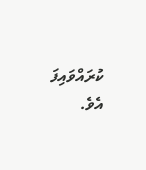ކުރައްވައިފަ އެވެ.